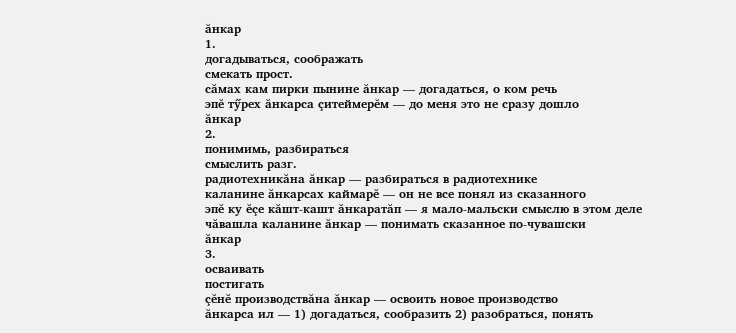ăнкар
1.
догадываться, соображать
смекать прост.
сăмах кам пирки пынине ăнкар — догадаться, о ком речь
эпĕ тӳрех ăнкарса çитеймерĕм — до меня это не сразу дошло
ăнкар
2.
понимимь, разбираться
смыслить разг.
радиотехникăна ăнкар — разбираться в радиотехнике
каланине ăнкарсах каймарĕ — он не все понял из сказанного
эпĕ ку ĕçе кăшт-кашт ăнкаратăп — я мало-мальски смыслю в этом деле
чăвашла каланине ăнкар — понимать сказанное по-чувашски
ăнкар
3.
осваивать
постигать
çĕнĕ производствăна ăнкар — освоить новое производство
ăнкарса ил — 1) догадаться, сообразить 2) разобраться, понять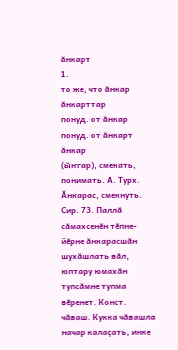ăнкарт
1.
то же, что ăнкар
ăнкарттар
понуд. от ăнкар
понуд. от ăнкарт
ăнкар
(ы̆ҥгар), смекать, понимать. А. Турх. Ăнкарас, смекнуть. Сир. 73. Паллă сăмахсенĕн тĕпне-йĕрне ăнкарасшăн шухăшлать вăл, юптару юмахăн тупсăмне тупма вĕренет. Конст. чăваш. Кукка чăвашла начар калаçать, инке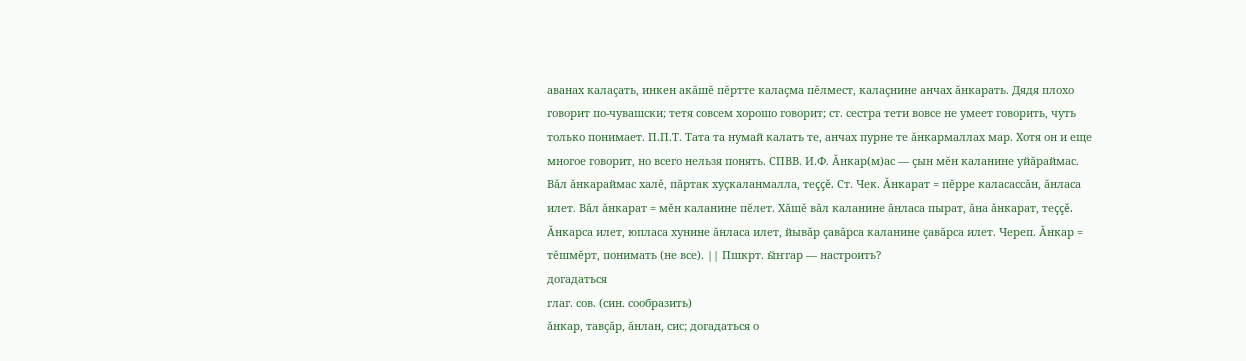аванах калаçать, инкен акăшĕ пĕртте калаçма пĕлмест, калаçнине анчах ăнкарать. Дядя плохо говорит по-чувашски; тетя совсем хорошо говорит; ст. сестра тети вовсе не умеет говорить, чуть только понимает. П.П.Т. Тата та нумай калать те, анчах пурне те ăнкармаллах мар. Хотя он и еще многое говорит, но всего нельзя понять. СПВВ. И.Ф. Ăнкар(м)ас — çын мĕн каланине уйăраймас. Вăл ăнкараймас халĕ, пăртак хуçкаланмалла, теççĕ. Ст. Чек. Ăнкарат = пĕрре каласассăн, ăнласа илет. Вăл ăнкарат = мĕн каланине пĕлет. Хăшĕ вăл каланине ăнласа пырат, ăна ăнкарат, теççĕ. Ăнкарса илет, юпласа хунине ăнласа илет, йывăр çавăрса каланине çавăрса илет. Череп. Ăнкар = тĕшмĕрт, понимать (не все). || Пшкрт. ы̆ҥгар — настроить?
догадаться
глаг. сов. (син. сообразить)
ăнкар, тавçăр, ăнлан, сис; догадаться о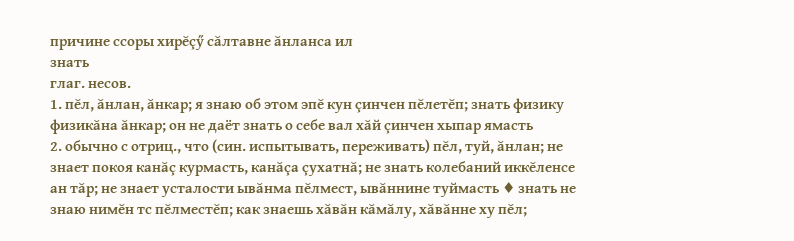причине ссоры хирĕçӳ сăлтавне ăнланса ил
знать
глаг. несов.
1. пĕл, ăнлан, ăнкар; я знаю об этом эпĕ кун çинчен пĕлетĕп; знать физику физикăна ăнкар; он не даёт знать о себе вал хăй çинчен хыпар ямасть
2. обычно с отриц., что (син. испытывать, переживать) пĕл, туй, ăнлан; не знает покоя канăç курмасть, канăçа çухатнă; не знать колебаний иккĕленсе ан тăр; не знает усталости ывăнма пĕлмест, ывăннине туймасть ♦ знать не знаю нимĕн тс пĕлместĕп; как знаешь хăвăн кăмăлу, хăвăнне ху пĕл;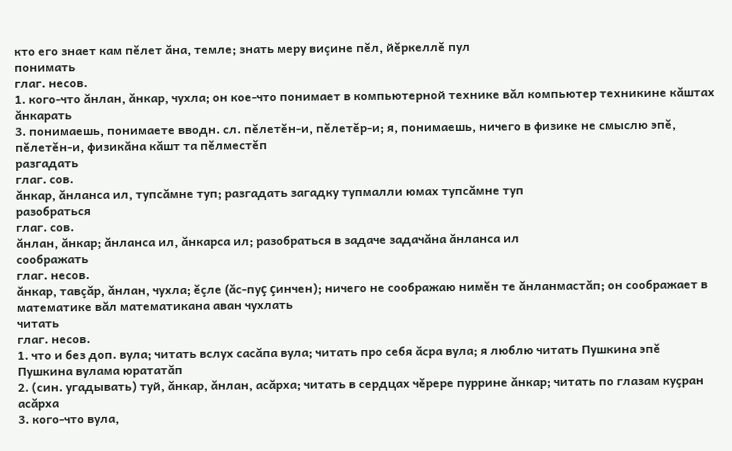кто его знает кам пĕлет ăна, темле; знать меру виçине пĕл, йĕркеллĕ пул
понимать
глаг. несов.
1. кого-что ăнлан, ăнкар, чухла; он кое-что понимает в компьютерной технике вăл компьютер техникине кăштах ăнкарать
3. понимаешь, понимаете вводн. сл. пĕлетĕн-и, пĕлетĕр-и; я, понимаешь, ничего в физике не смыслю эпĕ, пĕлетĕн-и, физикăна кăшт та пĕлместĕп
разгадать
глаг. сов.
ăнкар, ăнланса ил, тупсăмне туп; разгадать загадку тупмалли юмах тупсăмне туп
разобраться
глаг. сов.
ăнлан, ăнкар; ăнланса ил, ăнкарса ил; разобраться в задаче задачăна ăнланса ил
соображать
глаг. несов.
ăнкар, тавçăр, ăнлан, чухла; ĕçле (ăс-пуç çинчен); ничего не соображаю нимĕн те ăнланмастăп; он соображает в математике вăл математикана аван чухлать
читать
глаг. несов.
1. что и без доп. вула; читать вслух сасăпа вула; читать про себя ăсра вула; я люблю читать Пушкина эпĕ Пушкина вулама юрататăп
2. (син. угадывать) туй, ăнкар, ăнлан, асăрха; читать в сердцах чĕрере пуррине ăнкар; читать по глазам куçран асăрха
3. кого-что вула,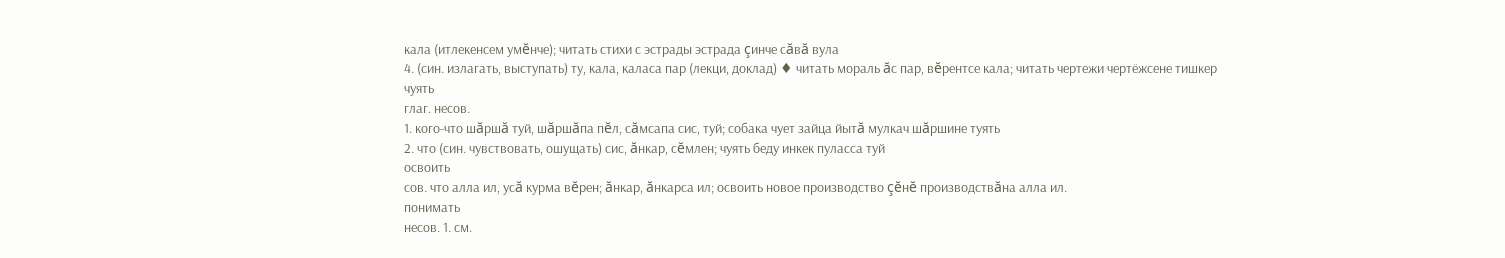кала (итлекенсем умĕнче); читать стихи с эстрады эстрада çинче сăвă вула
4. (син. излагать, выступать) ту, кала, каласа пар (лекци, доклад) ♦ читать мораль ăс пар, вĕрентсе кала; читать чертежи чертёжсене тишкер
чуять
глаг. несов.
1. кого-что шăршă туй, шăршăпа пĕл, сăмсапа сис, туй; собака чует зайца йытă мулкач шăршине туять
2. что (син. чувствовать, ошущать) сис, ăнкар, сĕмлен; чуять беду инкек пуласса туй
освоить
сов. что алла ил, усă курма вĕрен; ăнкар, ăнкарса ил; освоить новое производство çĕнĕ производствăна алла ил.
понимать
несов. 1. см.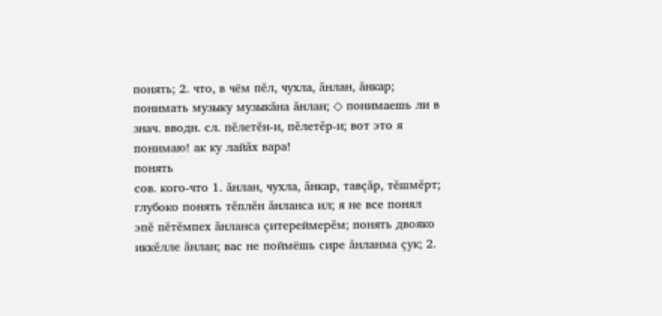понять; 2. что, в чём пĕл, чухла, ăнлан, ăнкар; понимать музыку музыкăна ăнлан; ◇ понимаешь ли в знач. вводн. сл. пĕлетĕн-и, пĕлетĕр-и; вот это я понимаю! ак ку лайăх вара!
понять
сов. кого-что 1. ăнлан, чухла, ăнкар, тавçăр, тĕшмĕрт; глубоко понять тĕплĕн ăнланса ил; я не все понял эпĕ пĕтĕмпех ăнланса çитереймерĕм; понять двояко иккĕлле ăнлан; вас не поймёшь сире ăнланма çук; 2.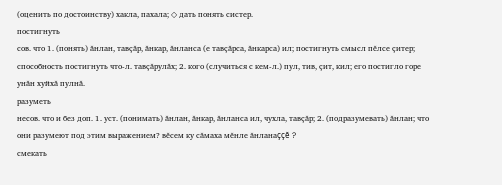(оценить по достоинству) хакла, пахала; ◇ дать понять систер.
постигнуть
сов. что 1. (понять) ăнлан, тавçăр, ăнкар, ăнланса (е тавçăрса, ăнкарса) ил; постигнуть смысл пĕлсе çитер; способность постигнуть что-л. тавçăрулăх; 2. кого (случиться с кем-л.) пул, тив, çит, кил; его постигло горе унăн хуйхă пулнă.
разуметь
несов. что и без доп. 1. уст. (понимать) ăнлан, ăнкар, ăнланса ил, чухла, тавçăр; 2. (подразумевать) ăнлан; что они разумеют под этим выражением? вĕсем ку сăмаха мĕнле ăнланаççĕ ?
смекать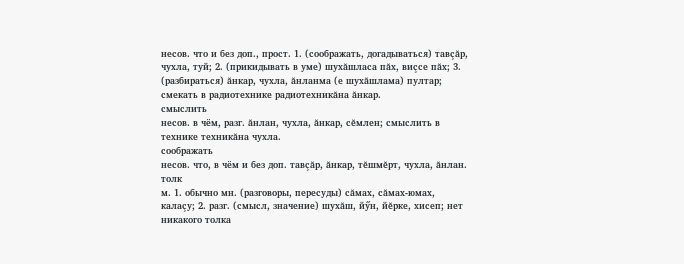несов. что и без доп., прост. 1. (соображать, догадываться) тавçăр, чухла, туй; 2. (прикидывать в уме) шухăшласа пăх, виçсе пăх; 3. (разбираться) ăнкар, чухла, ăнланма (е шухăшлама) пултар; смекать в радиотехнике радиотехникăна ăнкар.
смыслить
несов. в чём, разг. ăнлан, чухла, ăнкар, сĕмлен; смыслить в технике техникăна чухла.
соображать
несов. что, в чём и без доп. тавçăр, ăнкар, тĕшмĕрт, чухла, ăнлан.
толк
м. 1. обычно мн. (разговоры, пересуды) сăмах, сăмах-юмах, калаçу; 2. разг. (смысл, значение) шухăш, йӳн, йĕрке, хисеп; нет никакого толка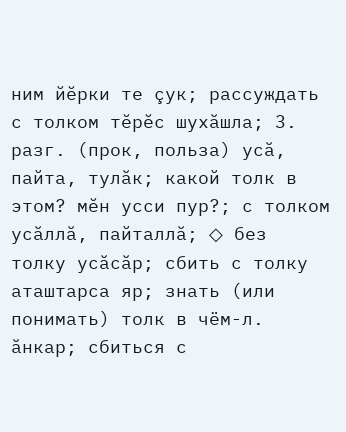ним йĕрки те çук; рассуждать с толком тĕрĕс шухăшла; 3. разг. (прок, польза) усă, пайта, тулăк; какой толк в этом? мĕн усси пур?; с толком усăллă, пайталлă; ◇ без толку усăсăр; сбить с толку аташтарса яр; знать (или понимать) толк в чём-л. ăнкар; сбиться с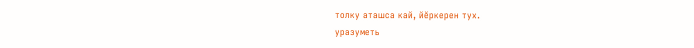толку аташса кай, йĕркерен тух.
уразуметь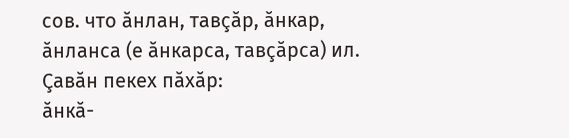сов. что ăнлан, тавçăр, ăнкар, ăнланса (е ăнкарса, тавçăрса) ил.
Çавăн пекех пăхăр:
ăнкă-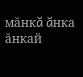мăнкă ăнка ăнкай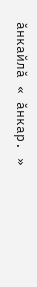ăнкайлă « ăнкар. »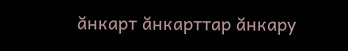ăнкарт ăнкарттар ăнкару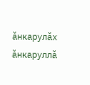ăнкарулăх ăнкаруллă